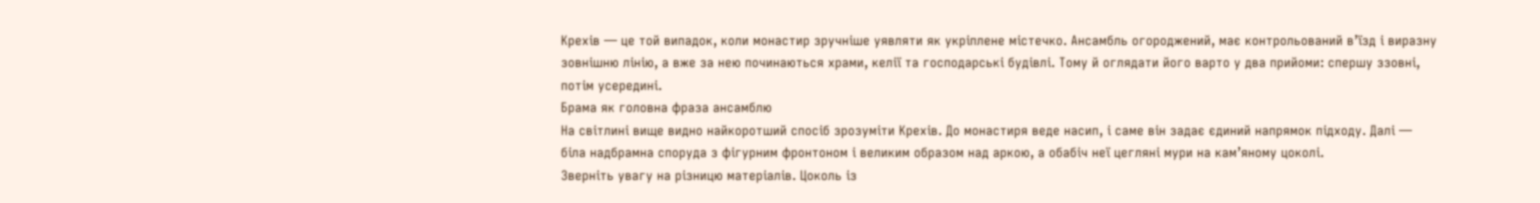Крехів — це той випадок, коли монастир зручніше уявляти як укріплене містечко. Ансамбль огороджений, має контрольований в’їзд і виразну зовнішню лінію, а вже за нею починаються храми, келії та господарські будівлі. Тому й оглядати його варто у два прийоми: спершу ззовні, потім усередині.
Брама як головна фраза ансамблю
На світлині вище видно найкоротший спосіб зрозуміти Крехів. До монастиря веде насип, і саме він задає єдиний напрямок підходу. Далі — біла надбрамна споруда з фігурним фронтоном і великим образом над аркою, а обабіч неї цегляні мури на кам’яному цоколі.
Зверніть увагу на різницю матеріалів. Цоколь із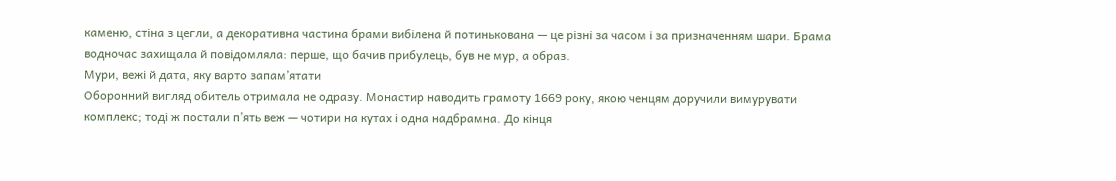каменю, стіна з цегли, а декоративна частина брами вибілена й потинькована — це різні за часом і за призначенням шари. Брама водночас захищала й повідомляла: перше, що бачив прибулець, був не мур, а образ.
Мури, вежі й дата, яку варто запам’ятати
Оборонний вигляд обитель отримала не одразу. Монастир наводить грамоту 1669 року, якою ченцям доручили вимурувати комплекс; тоді ж постали п’ять веж — чотири на кутах і одна надбрамна. До кінця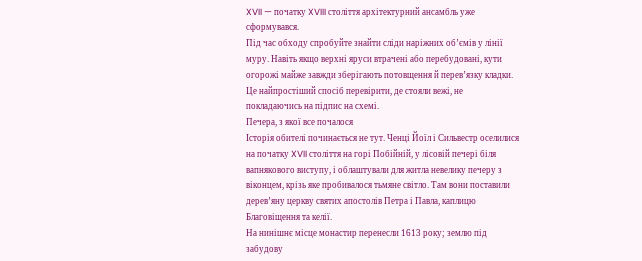XVII — початку XVIII століття архітектурний ансамбль уже сформувався.
Під час обходу спробуйте знайти сліди наріжних об’ємів у лінії муру. Навіть якщо верхні яруси втрачені або перебудовані, кути огорожі майже завжди зберігають потовщення й перев’язку кладки. Це найпростіший спосіб перевірити, де стояли вежі, не покладаючись на підпис на схемі.
Печера, з якої все почалося
Історія обителі починається не тут. Ченці Йоїл і Сильвестр оселилися на початку XVII століття на горі Побійній, у лісовій печері біля вапнякового виступу, і облаштували для житла невелику печеру з віконцем, крізь яке пробивалося тьмяне світло. Там вони поставили дерев’яну церкву святих апостолів Петра і Павла, каплицю Благовіщення та келії.
На нинішнє місце монастир перенесли 1613 року; землю під забудову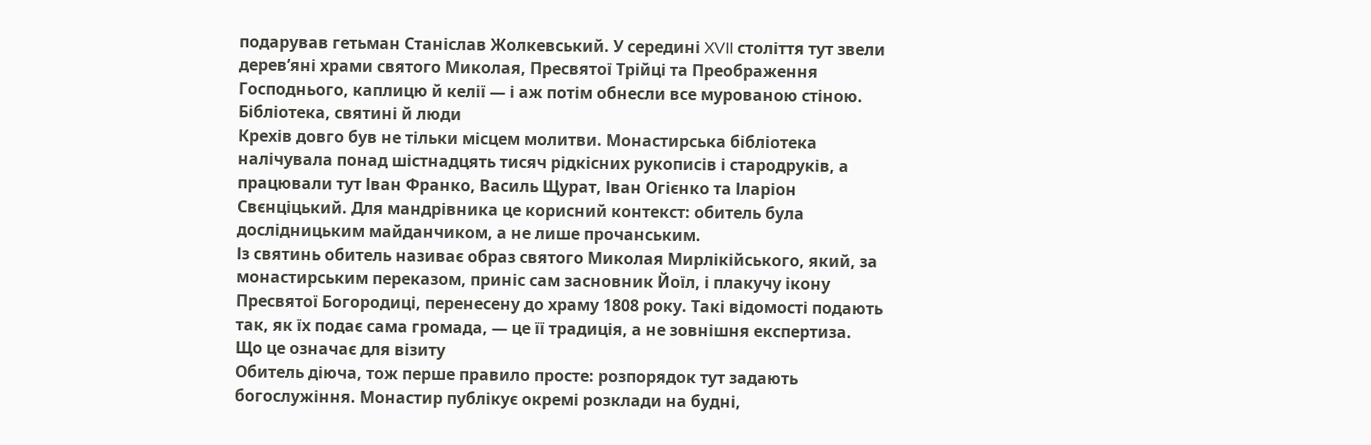подарував гетьман Станіслав Жолкевський. У середині XVII століття тут звели дерев’яні храми святого Миколая, Пресвятої Трійці та Преображення Господнього, каплицю й келії — і аж потім обнесли все мурованою стіною.
Бібліотека, святині й люди
Крехів довго був не тільки місцем молитви. Монастирська бібліотека налічувала понад шістнадцять тисяч рідкісних рукописів і стародруків, а працювали тут Іван Франко, Василь Щурат, Іван Огієнко та Іларіон Свєнціцький. Для мандрівника це корисний контекст: обитель була дослідницьким майданчиком, а не лише прочанським.
Із святинь обитель називає образ святого Миколая Мирлікійського, який, за монастирським переказом, приніс сам засновник Йоїл, і плакучу ікону Пресвятої Богородиці, перенесену до храму 1808 року. Такі відомості подають так, як їх подає сама громада, — це її традиція, а не зовнішня експертиза.
Що це означає для візиту
Обитель діюча, тож перше правило просте: розпорядок тут задають богослужіння. Монастир публікує окремі розклади на будні,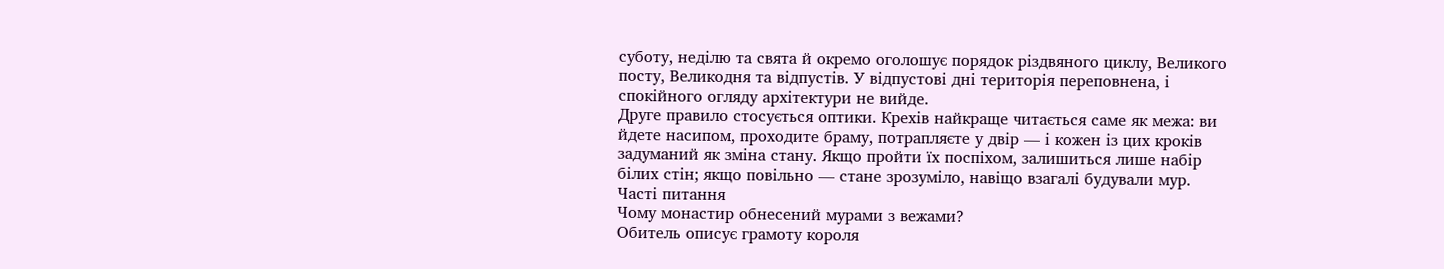суботу, неділю та свята й окремо оголошує порядок різдвяного циклу, Великого посту, Великодня та відпустів. У відпустові дні територія переповнена, і спокійного огляду архітектури не вийде.
Друге правило стосується оптики. Крехів найкраще читається саме як межа: ви йдете насипом, проходите браму, потрапляєте у двір — і кожен із цих кроків задуманий як зміна стану. Якщо пройти їх поспіхом, залишиться лише набір білих стін; якщо повільно — стане зрозуміло, навіщо взагалі будували мур.
Часті питання
Чому монастир обнесений мурами з вежами?
Обитель описує грамоту короля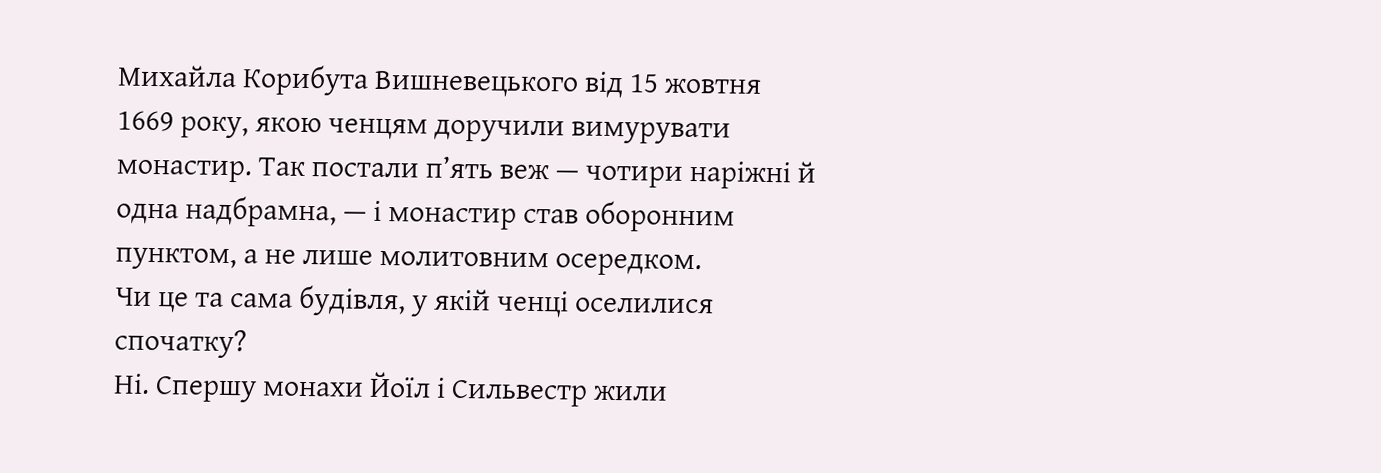Михайла Корибута Вишневецького від 15 жовтня 1669 року, якою ченцям доручили вимурувати монастир. Так постали п’ять веж — чотири наріжні й одна надбрамна, — і монастир став оборонним пунктом, а не лише молитовним осередком.
Чи це та сама будівля, у якій ченці оселилися спочатку?
Ні. Спершу монахи Йоїл і Сильвестр жили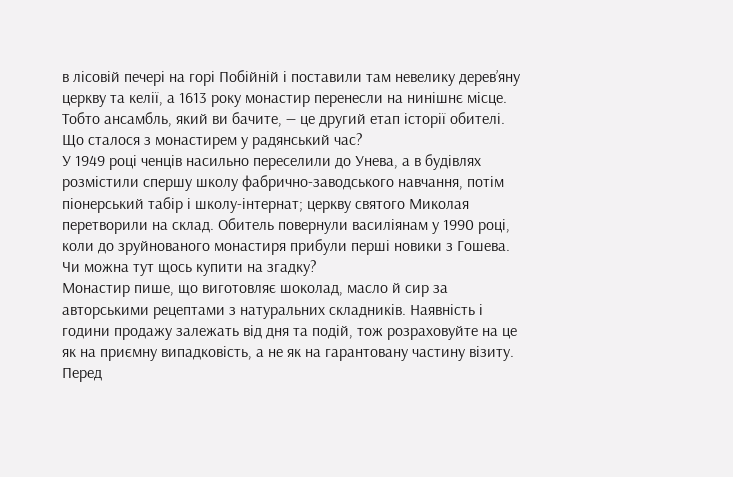в лісовій печері на горі Побійній і поставили там невелику дерев’яну церкву та келії, а 1613 року монастир перенесли на нинішнє місце. Тобто ансамбль, який ви бачите, — це другий етап історії обителі.
Що сталося з монастирем у радянський час?
У 1949 році ченців насильно переселили до Унева, а в будівлях розмістили спершу школу фабрично-заводського навчання, потім піонерський табір і школу-інтернат; церкву святого Миколая перетворили на склад. Обитель повернули василіянам у 1990 році, коли до зруйнованого монастиря прибули перші новики з Гошева.
Чи можна тут щось купити на згадку?
Монастир пише, що виготовляє шоколад, масло й сир за авторськими рецептами з натуральних складників. Наявність і години продажу залежать від дня та подій, тож розраховуйте на це як на приємну випадковість, а не як на гарантовану частину візиту.
Перед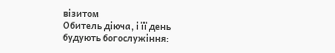візитом
Обитель діюча, і її день будують богослужіння: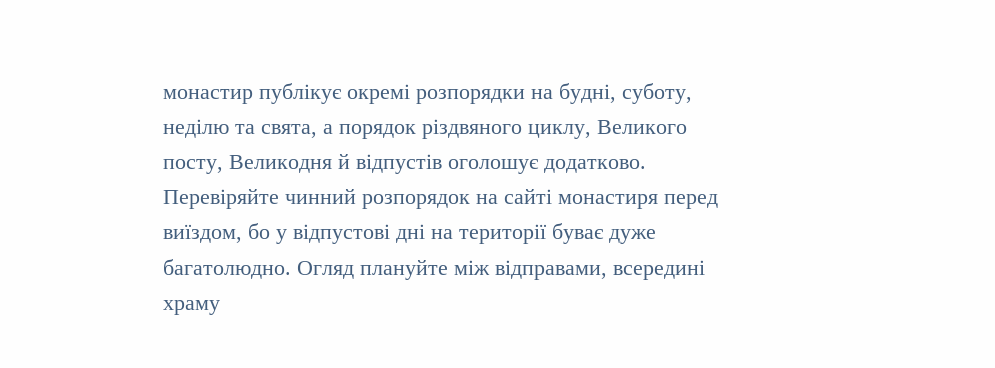монастир публікує окремі розпорядки на будні, суботу, неділю та свята, а порядок різдвяного циклу, Великого посту, Великодня й відпустів оголошує додатково. Перевіряйте чинний розпорядок на сайті монастиря перед виїздом, бо у відпустові дні на території буває дуже багатолюдно. Огляд плануйте між відправами, всередині храму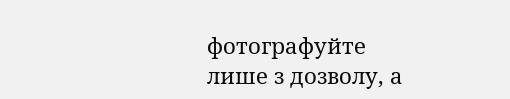фотографуйте лише з дозволу, а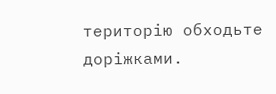територію обходьте доріжками.